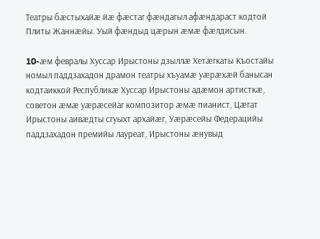Театры бæстыхайæ йæ фæстаг фæндагыл афæндараст кодтой Плиты Жаннæйы. Уый фæндыд цæрын æмæ фæлдисын.

10-æм февралы Хуссар Ирыстоны дзыллæ Хетæгкаты Къостайы номыл паддзахадон драмон театры хъуамæ уæрæхæй банысан кодтаиккой Республикæ Хуссар Ирыстоны адæмон артисткæ, советон æмæ уæрæсейаг композитор æмæ пианист, Цæгат Ирыстоны аивæдты сгуыхт архайæг, Уæрæсейы Федерацийы паддзахадон премийы лауреат, Ирыстоны æнувыд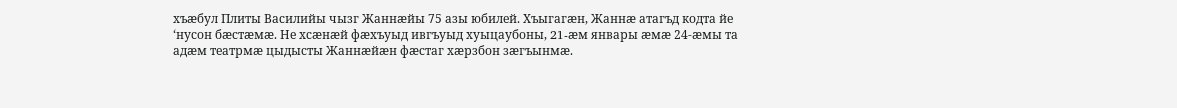хъæбул Плиты Василийы чызг Жаннæйы 75 азы юбилей. Хъыгагæн, Жаннæ атагъд кодта йе ‘нусон бæстæмæ. Не хсæнæй фæхъуыд ивгъуыд хуыцаубоны, 21-æм январы æмæ 24-æмы та адæм театрмæ цыдысты Жаннæйæн фæстаг хæрзбон зæгъынмæ.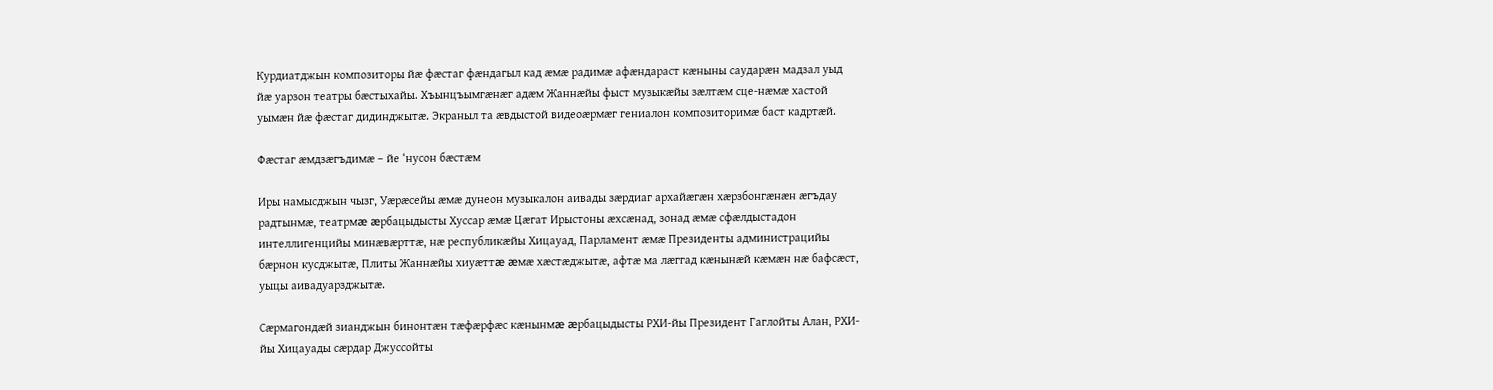Курдиатджын композиторы йæ фæстаг фæндагыл кад æмæ радимæ афæндараст кæныны саударæн мадзал уыд йæ уарзон театры бæстыхайы. Хъынцъымгæнæг адæм Жаннæйы фыст музыкæйы зæлтæм сце-нæмæ хастой уымæн йæ фæстаг дидинджытæ. Экраныл та æвдыстой видеоæрмæг гениалон композиторимæ баст кадртæй.

Фæстаг æмдзæгъдимæ – йе ‘нусон бæстæм

Иры намысджын чызг, Уæрæсейы æмæ дунеон музыкалон аивады зæрдиаг архайæгæн хæрзбонгæнæн æгъдау радтынмæ, театрмæ æрбацыдысты Хуссар æмæ Цæгат Ирыстоны æхсæнад, зонад æмæ сфæлдыстадон интеллигенцийы минæвæрттæ, нæ республикæйы Хицауад, Парламент æмæ Президенты администрацийы бæрнон кусджытæ, Плиты Жаннæйы хиуæттæ æмæ хæстæджытæ, афтæ ма лæггад кæнынæй кæмæн нæ бафсæст, уыцы аивадуарзджытæ.

Сæрмагондæй зианджын бинонтæн тæфæрфæс кæнынмæ æрбацыдысты РХИ-йы Президент Гаглойты Алан, РХИ-йы Хицауады сæрдар Джуссойты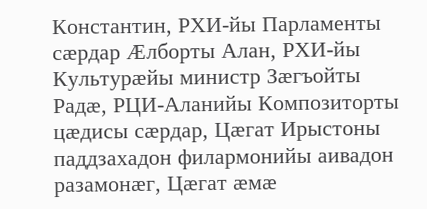Константин, РХИ-йы Парламенты сæрдар Æлборты Алан, РХИ-йы Культурæйы министр Зæгъойты Радæ, РЦИ-Аланийы Композиторты цæдисы сæрдар, Цæгат Ирыстоны паддзахадон филармонийы аивадон разамонæг, Цæгат æмæ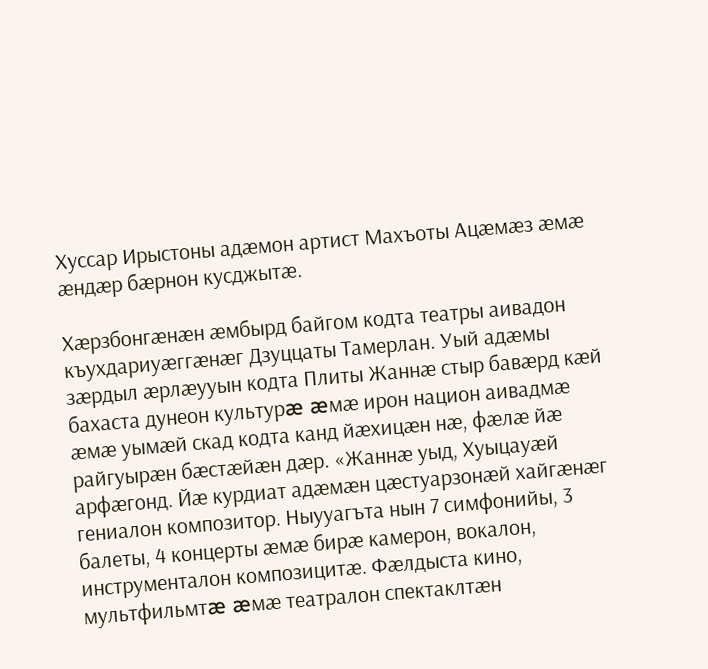Хуссар Ирыстоны адæмон артист Махъоты Ацæмæз æмæ æндæр бæрнон кусджытæ.

Хæрзбонгæнæн æмбырд байгом кодта театры аивадон къухдариуæггæнæг Дзуццаты Тамерлан. Уый адæмы зæрдыл æрлæууын кодта Плиты Жаннæ стыр бавæрд кæй бахаста дунеон культурæ æмæ ирон национ аивадмæ æмæ уымæй скад кодта канд йæхицæн нæ, фæлæ йæ райгуырæн бæстæйæн дæр. «Жаннæ уыд, Хуыцауæй арфæгонд. Йæ курдиат адæмæн цæстуарзонæй хайгæнæг гениалон композитор. Ныууагъта нын 7 симфонийы, 3 балеты, 4 концерты æмæ бирæ камерон, вокалон, инструменталон композицитæ. Фæлдыста кино, мультфильмтæ æмæ театралон спектаклтæн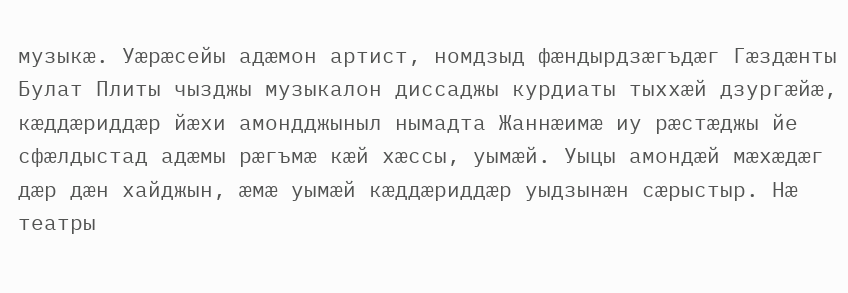музыкæ. Уæрæсейы адæмон артист, номдзыд фæндырдзæгъдæг Гæздæнты Булат Плиты чызджы музыкалон диссаджы курдиаты тыххæй дзургæйæ, кæддæриддæр йæхи амондджыныл нымадта Жаннæимæ иу рæстæджы йе сфæлдыстад адæмы рæгъмæ кæй хæссы, уымæй. Уыцы амондæй мæхæдæг дæр дæн хайджын, æмæ уымæй кæддæриддæр уыдзынæн сæрыстыр. Нæ театры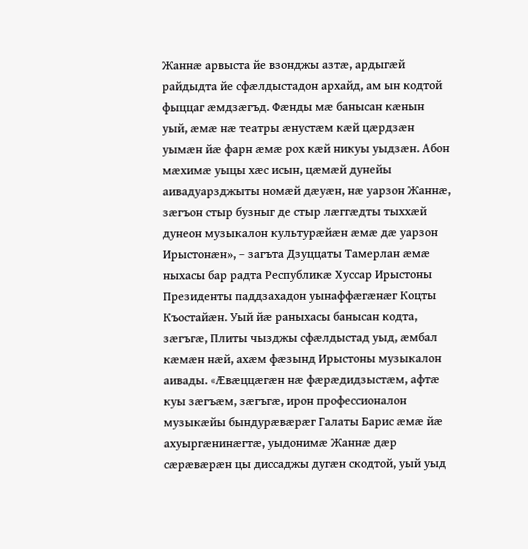Жаннæ арвыста йе взонджы азтæ, ардыгæй райдыдта йе сфæлдыстадон архайд, ам ын кодтой фыццаг æмдзæгъд. Фæнды мæ банысан кæнын уый, æмæ нæ театры æнустæм кæй цæрдзæн уымæн йæ фарн æмæ рох кæй никуы уыдзæн. Абон мæхимæ уыцы хæс исын, цæмæй дунейы аивадуарзджыты номæй дæуæн, нæ уарзон Жаннæ, зæгъон стыр бузныг де стыр лæггæдты тыххæй дунеон музыкалон культурæйæн æмæ дæ уарзон Ирыстонæн», – загъта Дзуццаты Тамерлан æмæ ныхасы бар радта Республикæ Хуссар Ирыстоны Президенты паддзахадон уынаффæгæнæг Коцты Къостайæн. Уый йæ раныхасы банысан кодта, зæгъгæ, Плиты чызджы сфæлдыстад уыд, æмбал кæмæн нæй, ахæм фæзынд Ирыстоны музыкалон аивады. «Æвæццæгæн нæ фæрæдидзыстæм, афтæ куы зæгъæм, зæгъгæ, ирон профессионалон музыкæйы бындурæвæрæг Галаты Барис æмæ йæ ахуыргæнинæгтæ, уыдонимæ Жаннæ дæр сæрæвæрæн цы диссаджы дугæн скодтой, уый уыд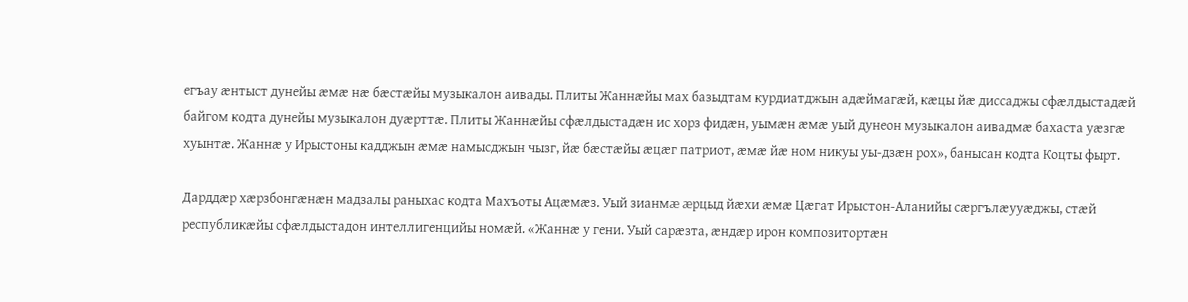егъау æнтыст дунейы æмæ нæ бæстæйы музыкалон аивады. Плиты Жаннæйы мах базыдтам курдиатджын адæймагæй, кæцы йæ диссаджы сфæлдыстадæй байгом кодта дунейы музыкалон дуæрттæ. Плиты Жаннæйы сфæлдыстадæн ис хорз фидæн, уымæн æмæ уый дунеон музыкалон аивадмæ бахаста уæзгæ хуынтæ. Жаннæ у Ирыстоны кадджын æмæ намысджын чызг, йæ бæстæйы æцæг патриот, æмæ йæ ном никуы уы-дзæн рох», банысан кодта Коцты фырт.

Дарддæр хæрзбонгæнæн мадзалы раныхас кодта Махъоты Ацæмæз. Уый зианмæ æрцыд йæхи æмæ Цæгат Ирыстон-Аланийы сæргълæууæджы, стæй республикæйы сфæлдыстадон интеллигенцийы номæй. «Жаннæ у гени. Уый сарæзта, æндæр ирон композитортæн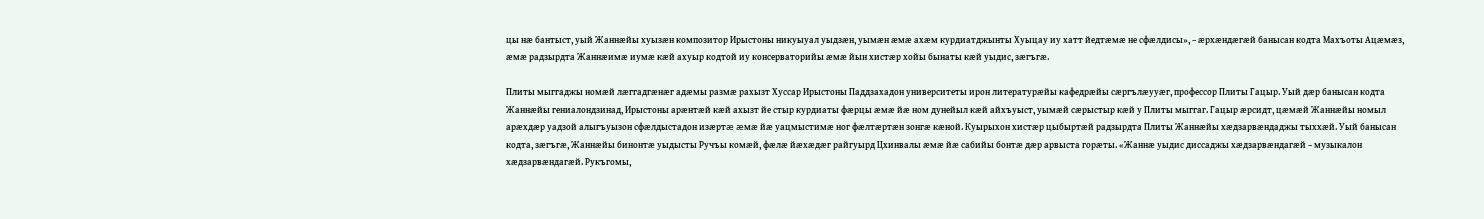цы нæ бантыст, уый Жаннæйы хуызæн композитор Ирыстоны никуыуал уыдзæн, уымæн æмæ ахæм курдиатджынты Хуыцау иу хатт йедтæмæ не сфæлдисы», – æрхæндæгæй банысан кодта Махъоты Ацæмæз, æмæ радзырдта Жаннæимæ иумæ кæй ахуыр кодтой иу консерваторийы æмæ йын хистæр хойы бынаты кæй уыдис, зæгъгæ.

Плиты мыггаджы номæй лæггадгæнæг адæмы размæ рахызт Хуссар Ирыстоны Паддзахадон университеты ирон литературæйы кафедрæйы сæргълæууæг, профессор Плиты Гацыр. Уый дæр банысан кодта Жаннæйы гениалондзинад, Ирыстоны арæнтæй кæй ахызт йе стыр курдиаты фæрцы æмæ йæ ном дунейыл кæй айхъуыст, уымæй сæрыстыр кæй у Плиты мыггаг. Гацыр æрсидт, цæмæй Жаннæйы номыл арæхдæр уадзой алыгъуызон сфæлдыстадон изæртæ æмæ йæ уацмыстимæ ног фæлтæртæн зонгæ кæной. Куырыхон хистæр цыбыртæй радзырдта Плиты Жаннæйы хæдзарвæндаджы тыххæй. Уый банысан кодта, зæгъгæ, Жаннæйы бинонтæ уыдысты Ручъы комæй, фæлæ йæхæдæг райгуырд Цхинвалы æмæ йæ сабийы бонтæ дæр арвыста горæты. «Жаннæ уыдис диссаджы хæдзарвæндагæй – музыкалон хæдзарвæндагæй. Рукъгомы,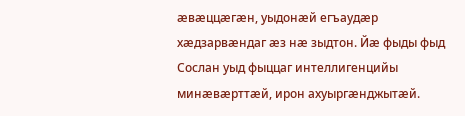æвæццæгæн, уыдонæй егъаудæр хæдзарвæндаг æз нæ зыдтон. Йæ фыды фыд Сослан уыд фыццаг интеллигенцийы минæвæрттæй, ирон ахуыргæнджытæй.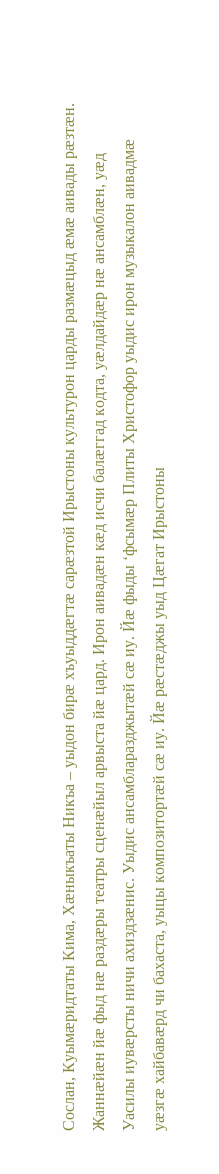Сослан, Куымæридтаты Кима, Хæныкъаты Никъа – уыдон бирæ хъуыддæгтæ сарæзтой Ирыстоны культурон царды размæцыд æмæ аивады рæзтæн. Жаннæйæн йæ фыд нæ раздæры театры сценæйыл арвыста йæ цард. Ирон аивадæн кæд исчи балæггад кодта, уæлдайдæр нæ ансамблæн, уæд Уасилы иувæрсты ничи ахиздзæнис. Уыдис ансамбларазджытæй сæ иу. Йæ фыды ‘фсымæр Плиты Христофор уыдис ирон музыкалон аивадмæ уæзгæ хайбавæрд чи бахаста, уыцы композитортæй сæ иу. Йæ рæстæджы уыд Цæгат Ирыстоны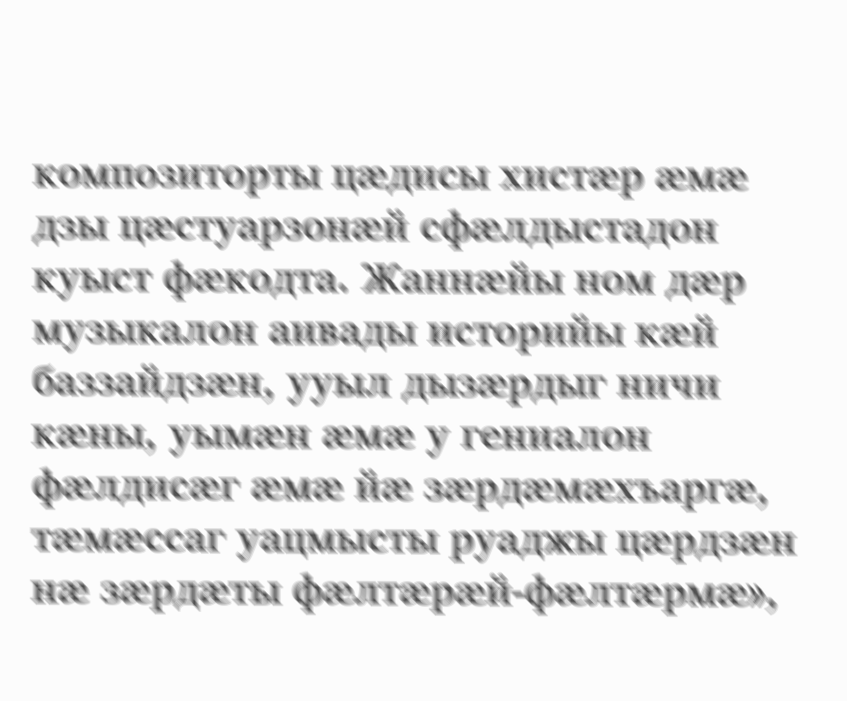композиторты цæдисы хистæр æмæ дзы цæстуарзонæй сфæлдыстадон куыст фæкодта. Жаннæйы ном дæр музыкалон аивады историйы кæй баззайдзæн, ууыл дызæрдыг ничи кæны, уымæн æмæ у гениалон фæлдисæг æмæ йæ зæрдæмæхъаргæ, тæмæссаг уацмысты руаджы цæрдзæн нæ зæрдæты фæлтæрæй-фæлтæрмæ»,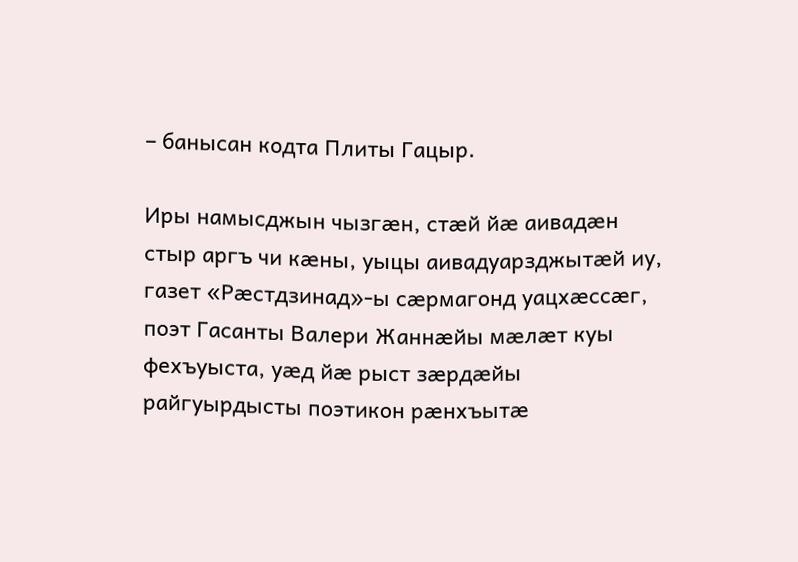– банысан кодта Плиты Гацыр.

Иры намысджын чызгæн, стæй йæ аивадæн стыр аргъ чи кæны, уыцы аивадуарзджытæй иу, газет «Рæстдзинад»-ы сæрмагонд уацхæссæг, поэт Гасанты Валери Жаннæйы мæлæт куы фехъуыста, уæд йæ рыст зæрдæйы райгуырдысты поэтикон рæнхъытæ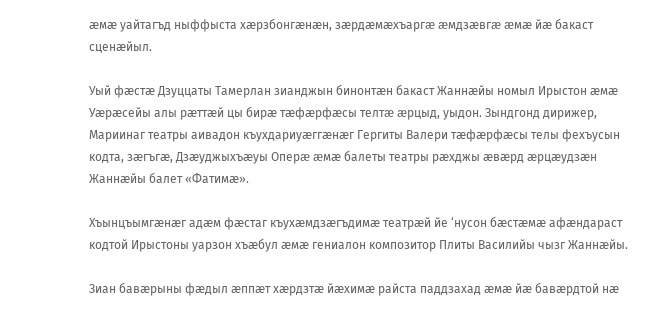æмæ уайтагъд ныффыста хæрзбонгæнæн, зæрдæмæхъаргæ æмдзæвгæ æмæ йæ бакаст сценæйыл.

Уый фæстæ Дзуццаты Тамерлан зианджын бинонтæн бакаст Жаннæйы номыл Ирыстон æмæ Уæрæсейы алы рæттæй цы бирæ тæфæрфæсы телтæ æрцыд, уыдон. Зындгонд дирижер, Мариинаг театры аивадон къухдариуæггæнæг Гергиты Валери тæфæрфæсы телы фехъусын кодта, зæгъгæ, Дзæуджыхъæуы Оперæ æмæ балеты театры рæхджы æвæрд æрцæудзæн Жаннæйы балет «Фатимæ».

Хъынцъымгæнæг адæм фæстаг къухæмдзæгъдимæ театрæй йе ‘нусон бæстæмæ афæндараст кодтой Ирыстоны уарзон хъæбул æмæ гениалон композитор Плиты Василийы чызг Жаннæйы.

Зиан бавæрыны фæдыл æппæт хæрдзтæ йæхимæ райста паддзахад æмæ йæ бавæрдтой нæ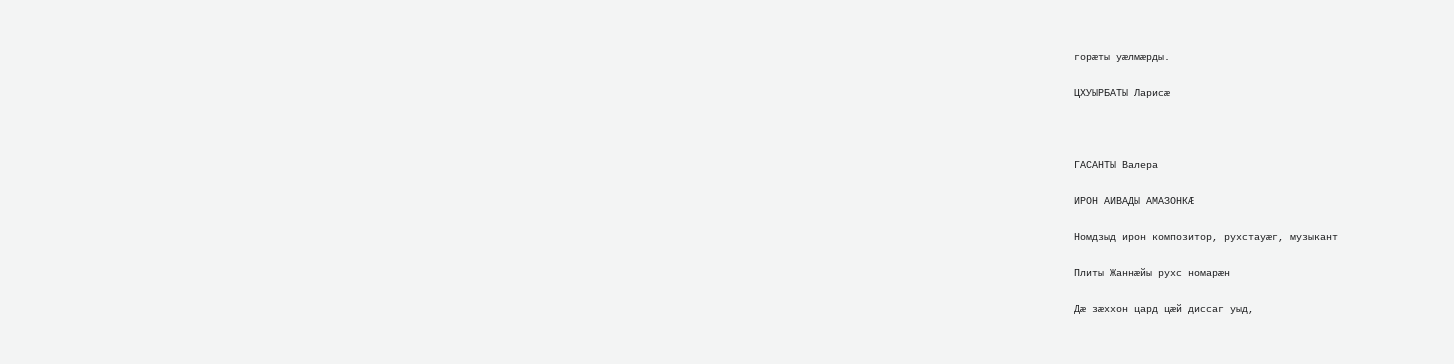горæты уæлмæрды.

ЦХУЫРБАТЫ Ларисæ



ГАСАНТЫ Валера

ИРОН АИВАДЫ АМАЗОНКÆ

Номдзыд ирон композитор, рухстауæг, музыкант

Плиты Жаннæйы рухс номарæн

Дæ зæххон цард цæй диссаг уыд,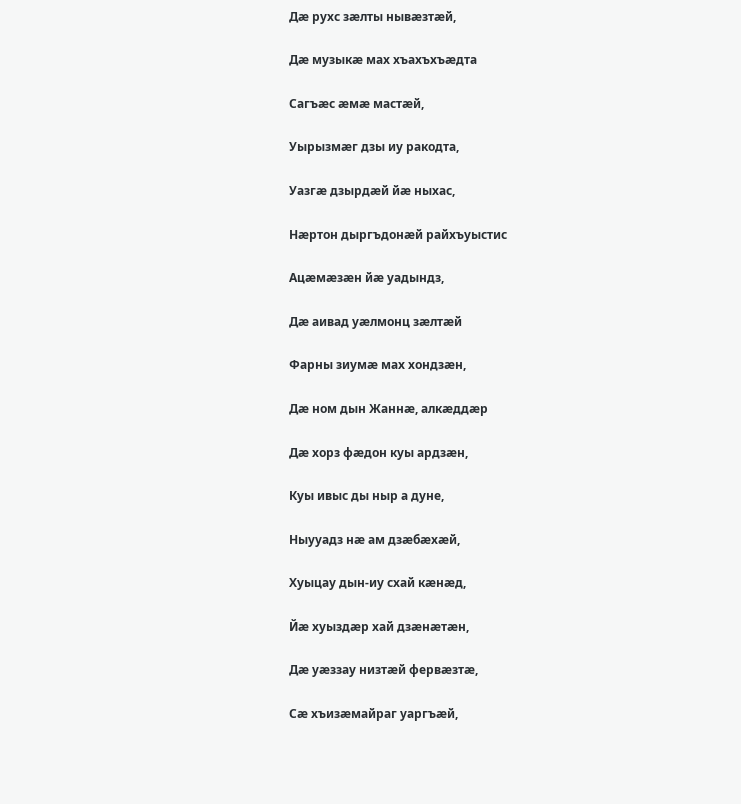Дæ рухс зæлты нывæзтæй,

Дæ музыкæ мах хъахъхъæдта

Сагъæс æмæ мастæй,

Уырызмæг дзы иу ракодта,

Уазгæ дзырдæй йæ ныхас,

Нæртон дыргъдонæй райхъуыстис

Ацæмæзæн йæ уадындз,

Дæ аивад уæлмонц зæлтæй

Фарны зиумæ мах хондзæн,

Дæ ном дын Жаннæ, алкæддæр

Дæ хорз фæдон куы ардзæн,

Куы ивыс ды ныр а дуне,

Ныууадз нæ ам дзæбæхæй,

Хуыцау дын-иу схай кæнæд,

Йæ хуыздæр хай дзæнæтæн,

Дæ уæззау низтæй фервæзтæ,

Сæ хъизæмайраг уаргъæй,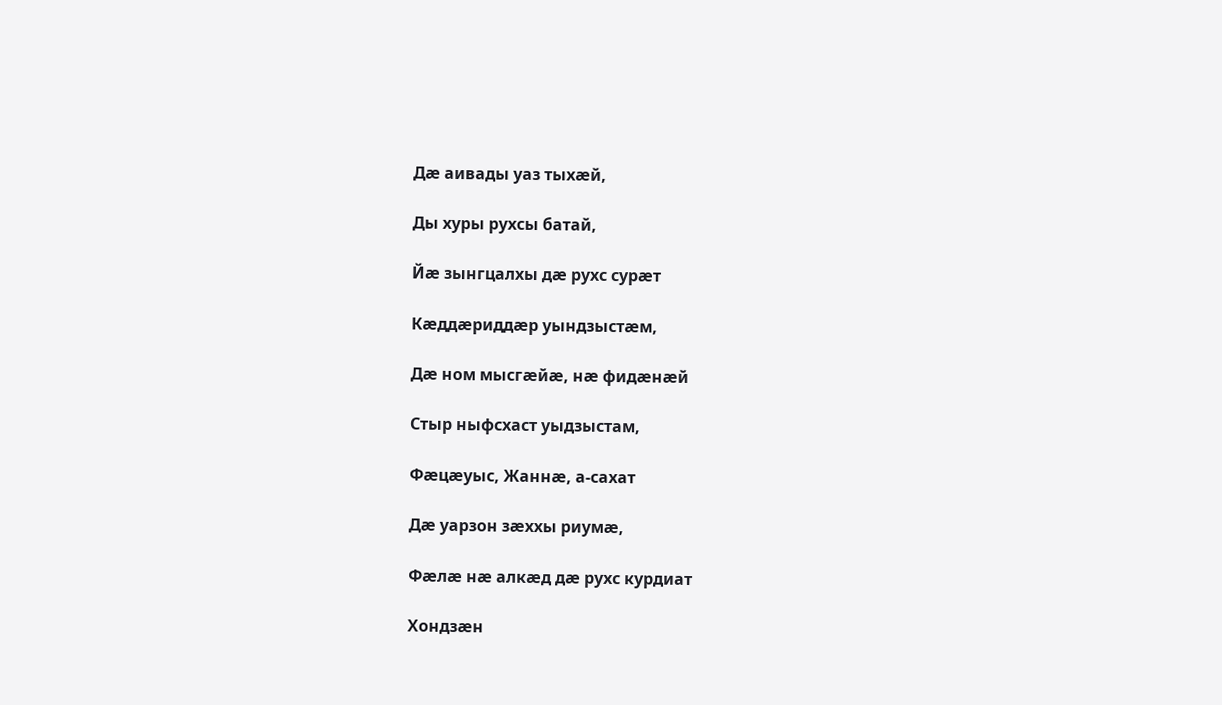Дæ аивады уаз тыхæй,

Ды хуры рухсы батай,

Йæ зынгцалхы дæ рухс сурæт

Кæддæриддæр уындзыстæм,

Дæ ном мысгæйæ, нæ фидæнæй

Стыр ныфсхаст уыдзыстам,

Фæцæуыс, Жаннæ, а-сахат

Дæ уарзон зæххы риумæ,

Фæлæ нæ алкæд дæ рухс курдиат

Хондзæн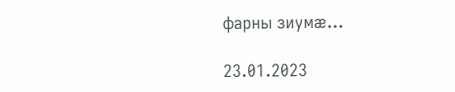фарны зиумæ…

23.01.2023